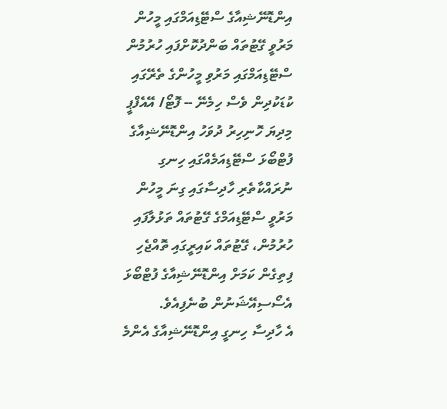އިންޑޮނޭޝިއާގެ ސްޓޭޑިއަމްގައި މީހުން މަރުވީ ގޭޓުތައް ބަންދުކޮށްފައި ހުރުމުން
ސްޓޭޑިއަމްގައި މަރުވި މީހުންގެ ތެރޭގައި ކުޑަކުދިން ވެސް ހިމެނޭ -- ފޮޓޯ/ އޭއެފްޕީ
މިދިޔަ ހޮނިހިރު ދުވަހު އިންޑޮނޭޝިއާގެ ފުޓްބޯޅަ ސްޓޭޑިއަމެއްގައި ހިނގި ނުރައްކާތެރި ހާދިސާގައި ގިނަ މީހުން މަރުވީ ސްޓޭޑިއަމްގެ ގޭޓުތައް ތަޅުލާފައި ހުރުމުން، ގޭޓުތައް ކައިރީގައި ތޮއްޖެހި ފިތިގެން ކަމަށް އިންޑޮނޭޝިއާގެ ފުޓްބޯޅަ އެސޯސިއޭޝަނުން ބުނެފިއެވެ.
އެ ހާދިސާ ހިނގީ އިންޑޮނޭޝިއާގެ އެންމެ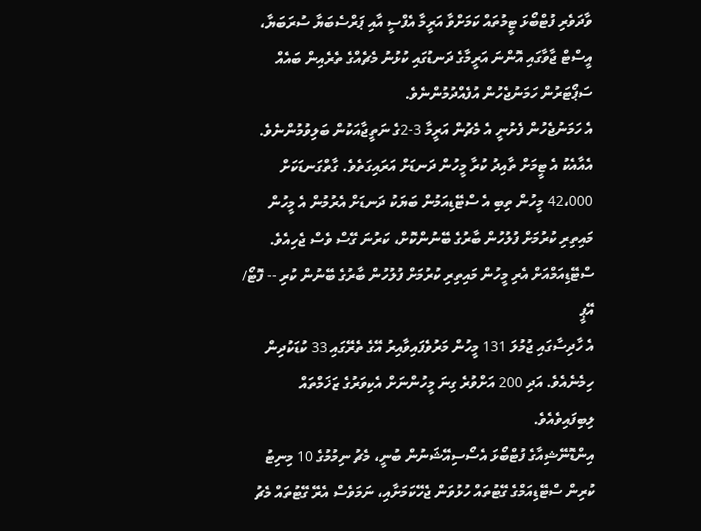ވާދަވެރި ފުޓްބޯޅަ ޓީމުތައް ކަމަށްވާ އަރީމާ އެފްސީ އާއި ޕަރްސެބަޔާ ސުރަބަޔާ، އީސްޓް ޖާވާގައި އޮންނަ އަރީމާގެ ދަނޑުގައި ކުޅުނު މެޗެއްގެ ތެރެއިން ބައެއް ސަޕޯޓަރުން ހަމަނުޖެހުން އުފެއްދުމުންނެވެ.
އެ ހަމަނުޖެހުން ފެށުނީ އެ މެޗުން އަރީމާ 3-2ގެ ނަތީޖާއަކުން ބަލިވުމުންނެވެ. އެއާއެކު އެ ޓީމަށް ތާއިދު ކުރާ މީހުން ދަނޑަށް އަރައިގަތެވެ. ގާތްގަނޑަކަށް 42،000 މީހުން ތިބި އެ ސްޓޭޑިއަމުން ބަޔަކު ދަނޑަށް އެރުމުން އެ މީހުން މައިތިރި ކުރުމަށް ފުލުހުން ބާރުގެ ބޭނުންކޮށް، ކަރުނަ ގޭސް ވެސް ޖެހިއެވެ.
ސްޓޭޑިއަމްއަށް އެރި މީހުން މައިތިރި ކުރުމަށް ފުލުހުން ބާރުގެ ބޭނުން ކުރި -- ފޮޓޯ/ އޭޕީ
އެ ހާދިސާގައި ޖުމުލަ 131 މީހުން މަރުވެފައިވާއިރު އޭގެ ތެރޭގައި 33 ކުޑަކުދިން ހިމެނެއެވެ. އަދި 200 އަށްވުރެ ގިނަ މީހުންނަށް އެކިވަރުގެ ޒަޚަމްތައް ލިބިފައިވެއެވެ.
އިންޑޮނޭޝިއާގެ ފުޓްބޯޅަ އެސޯސިއޭޝަނުން ބުނީ، މެޗު ނިމުމުގެ 10 މިނިޓު ކުރިން ސްޓޭޑިއަމްގެ ގޭޓުތައް ހުޅުވަން ޖެހޭކަމަށާއި، ނަމަވެސް އެރޭ ގޭޓުތައް މެޗު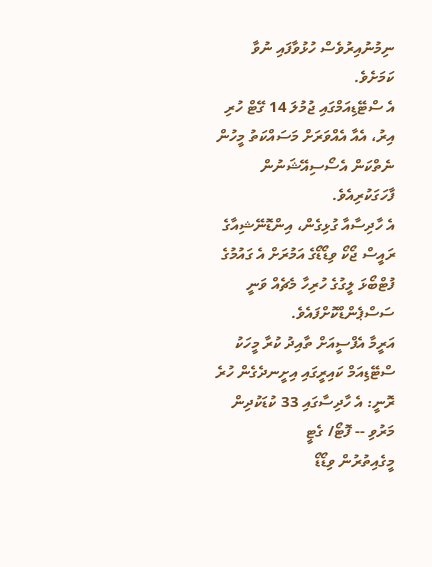ނިމުނުއިރުވެސް ހުޅުވާފައި ނުވާ ކަމަށެވެ.
އެ ސްޓޭޑިއަމްގައި ޖުމުލަ 14 ގޭޓް ހުރި އިރު، އެއާ އެއްވަރަށް މަސައްކަތު މީހުން ނެތްކަން އެސޯސިއޭޝަނުން ފާހަގަކުރިއެވެ.
އެ ހާދިސާއާ ގުޅިގެން، އިންޑޮނޭޝިއާގެ ރައީސް ޖޯކޯ ވިޑޯޑޯގެ އަމުރަށް އެ ގައުމުގެ ފުޓްބޯޅަ ލީގުގެ ހުރިހާ މެޗެއް ވަނީ ސަސްޕެންޑްކޮށްފައެވެ.
އަރީމާ އެފްސީއަށް ތާއިދު ކުރާ މީހަކު ސްޓޭޑިއަމް ކައިރީގައި އިށީނދެގެން ހުރެ ރޮނީ: އެ ހާދިސާގައި 33 ކުޑަކުދިން މަރުވި -- ފޮޓޯ/ ގެޓީ
މީގެއިތުރުން ވިޑޯޑޯ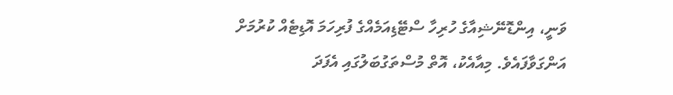ވަނީ، އިންޑޮނޭޝިއާގެ ހުރިހާ ސްޓޭޑިއަމެއްގެ ފުރިހަމަ އޮޑިޓެއް ކުރުމަށް އަންގަވާފައެވެ. މިއާއެކު، އޮތް މުސްތަގުބަލުގައި އެފަދަ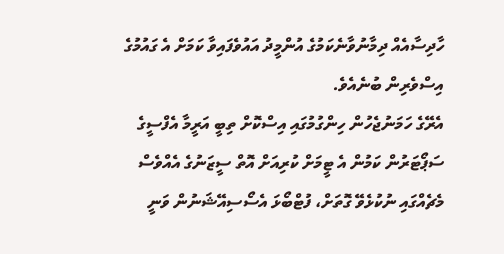ހާދިސާއެއް ދިމާނުވާނެކަމުގެ އުންމީދު އައުވެފައިވާ ކަމަށް އެ ގައުމުގެ އިސްވެރިން ބުނެއެވެ.
އެރޭގެ ހަމަނުޖެހުން ހިންގުމުގައި އިސްކޮށް ތިބީ އަރީމާ އެފްސީގެ ސަޕޯޓަރުން ކަމުން އެ ޓީމަށް ކުރިއަށް އޮތް ސީޒަނުގެ އެއްވެސް މެޗެއްގައި ނުކުޅެވޭ ގޮތަށް، ފުޓްބޯޅަ އެސޯސިއޭޝަނުން ވަނީ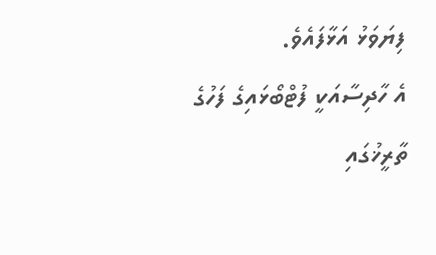ފިޔަވަޅު އަޅާފައެވެ.
އެ ހާދިސާއަކީ ފުޓްބޯޅައިގެ ފަހުގެ ތާރީޚުގައި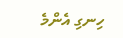ހިނގި އެންމެ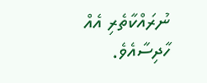ނުރައްކާތެރި އެއް ހާދިސާއެވެ.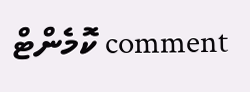comment ކޮމެންޓް